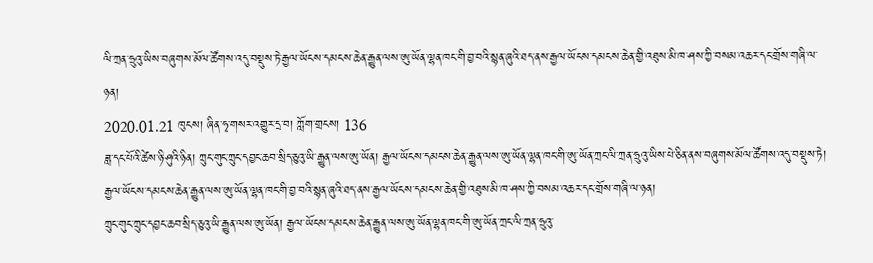ལི་ཀྲན་ཧྲུའུ་ཡིས་བཞུགས་མོལ་ཚོགས་འདུ་བསྡུས་ཏེ་རྒྱལ་ཡོངས་དམངས་ཆེན་རྒྱུན་ལས་ཨུ་ཡོན་ལྷན་ཁང་གི་བྱ་བའི་སྙན་ཞུའི་ཐད་ནས་རྒྱལ་ཡོངས་དམངས་ཆེན་གྱི་འཐུས་མི་ཁ་ཤས་ཀྱི་བསམ་འཆར་དང་གྲོས་གཞི་ལ་ཉན།
2020.01.21 ཁུངས། ཞིན་ཧྭ་གསར་འགྱུར་དྲ་བ། ཀློག་གྲངས། 136
ཟླ་དང་པོའི་ཚེས་ཉི་ཤུའི་ཉིན། ཀྲུང་གུང་ཀྲུང་དབྱང་ཆབ་སྲིད་ཅུའུ་ཡི་རྒྱུན་ལས་ཨུ་ཡོན། རྒྱལ་ཡོངས་དམངས་ཆེན་རྒྱུན་ལས་ཨུ་ཡོན་ལྷན་ཁང་གི་ཨུ་ཡོན་ཀྲང་ལི་ཀྲན་ཧྲུའུ་ཡིས་པེ་ཅིན་ནས་བཞུགས་མོལ་ཚོགས་འདུ་བསྡུས་ཏེ། རྒྱལ་ཡོངས་དམངས་ཆེན་རྒྱུན་ལས་ཨུ་ཡོན་ལྷན་ཁང་གི་བྱ་བའི་སྙན་ཞུའི་ཐད་ནས་རྒྱལ་ཡོངས་དམངས་ཆེན་གྱི་འཐུས་མི་ཁ་ཤས་ཀྱི་བསམ་འཆར་དང་གྲོས་གཞི་ལ་ཉན།
ཀྲུང་གུང་ཀྲུང་དབྱང་ཆབ་སྲིད་ཅུའུ་ཡི་རྒྱུན་ལས་ཨུ་ཡོན། རྒྱལ་ཡོངས་དམངས་ཆེན་རྒྱུན་ལས་ཨུ་ཡོན་ལྷན་ཁང་གི་ཨུ་ཡོན་ཀྲང་ལི་ཀྲན་ཧྲུའུ་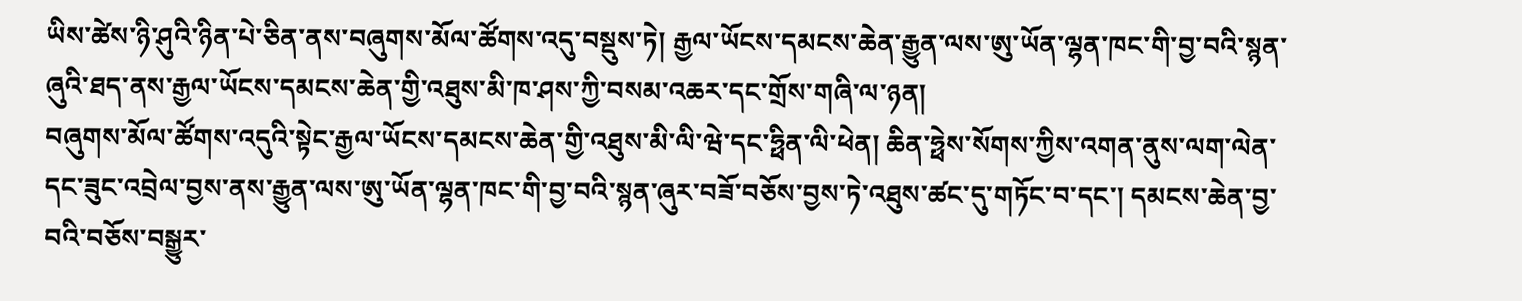ཡིས་ཚེས་ཉི་ཤུའི་ཉིན་པེ་ཅིན་ནས་བཞུགས་མོལ་ཚོགས་འདུ་བསྡུས་ཏེ། རྒྱལ་ཡོངས་དམངས་ཆེན་རྒྱུན་ལས་ཨུ་ཡོན་ལྷན་ཁང་གི་བྱ་བའི་སྙན་ཞུའི་ཐད་ནས་རྒྱལ་ཡོངས་དམངས་ཆེན་གྱི་འཐུས་མི་ཁ་ཤས་ཀྱི་བསམ་འཆར་དང་གྲོས་གཞི་ལ་ཉན།
བཞུགས་མོལ་ཚོགས་འདུའི་སྟེང་རྒྱལ་ཡོངས་དམངས་ཆེན་གྱི་འཐུས་མི་ལི་ཝེ་དང་ཧྥིན་ལི་ཕེན། ཆིན་ཧྥེས་སོགས་ཀྱིས་འགན་ནུས་ལག་ལེན་དང་ཟུང་འབྲེལ་བྱས་ནས་རྒྱུན་ལས་ཨུ་ཡོན་ལྷན་ཁང་གི་བྱ་བའི་སྙན་ཞུར་བཟོ་བཅོས་བྱས་ཏེ་འཐུས་ཚང་དུ་གཏོང་བ་དང་། དམངས་ཆེན་བྱ་བའི་བཅོས་བསྒྱུར་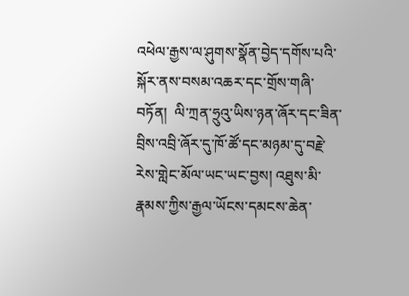འཕེལ་རྒྱས་ལ་ཤུགས་སྣོན་བྱེད་དགོས་པའི་སྐོར་ནས་བསམ་འཆར་དང་གྲོས་གཞི་བཏོན།  ལི་ཀྲན་ཧྲུའུ་ཡིས་ཉན་ཞོར་དང་ཟིན་བྲིས་འབྲི་ཞོར་དུ་ཁོ་ཚོ་དང་མཉམ་དུ་བརྗེ་རེས་གླེང་མོལ་ཡང་ཡང་བྱས། འཐུས་མི་རྣམས་ཀྱིས་རྒྱལ་ཡོངས་དམངས་ཆེན་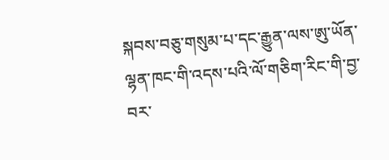སྐབས་བཅུ་གསུམ་པ་དང་རྒྱུན་ལས་ཨུ་ཡོན་ལྷན་ཁང་གི་འདས་པའི་ལོ་གཅིག་རིང་གི་བྱ་བར་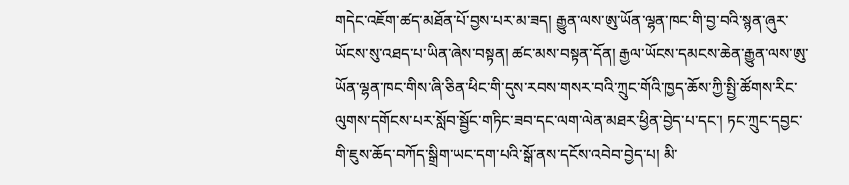གདེང་འཇོག་ཚད་མཐོན་པོ་བྱས་པར་མ་ཟད། རྒྱུན་ལས་ཨུ་ཡོན་ལྷན་ཁང་གི་བྱ་བའི་སྙན་ཞུར་ཡོངས་སུ་འཐད་པ་ཡིན་ཞེས་བསྟན། ཚང་མས་བསྟན་དོན། རྒྱལ་ཡོངས་དམངས་ཆེན་རྒྱུན་ལས་ཨུ་ཡོན་ལྷན་ཁང་གིས་ཞི་ཅིན་ཕིང་གི་དུས་རབས་གསར་བའི་ཀྲུང་གོའི་ཁྱད་ཆོས་ཀྱི་སྤྱི་ཚོགས་རིང་ལུགས་དགོངས་པར་སློབ་སྦྱོང་གཏིང་ཟབ་དང་ལག་ལེན་མཐར་ཕྱིན་བྱེད་པ་དང་། ཏང་ཀྲུང་དབྱང་གི་ཇུས་ཆོད་བཀོད་སྒྲིག་ཡང་དག་པའི་སྒོ་ནས་དངོས་འབེབ་བྱེད་པ། མི་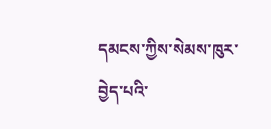དམངས་ཀྱིས་སེམས་ཁུར་བྱེད་པའི་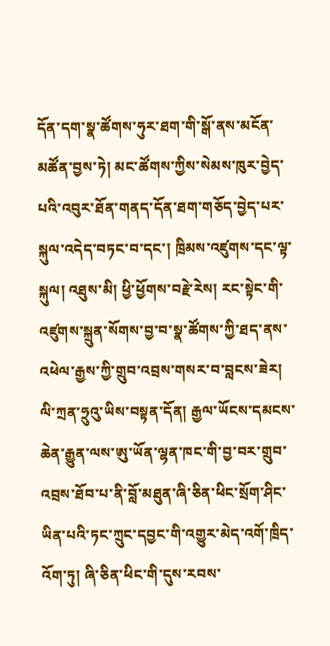དོན་དག་སྣ་ཚོགས་ཧུར་ཐག་གི་སྒོ་ནས་མངོན་མཚོན་བྱས་ཏེ། མང་ཚོགས་ཀྱིས་སེམས་ཁུར་བྱེད་པའི་འབུར་ཐོན་གནད་དོན་ཐག་གཅོད་བྱེད་པར་སྐུལ་འདེད་བཏང་བ་དང་། ཁྲིམས་འཛུགས་དང་ལྟ་སྐུལ། འཐུས་མི། ཕྱི་ཕྱོགས་བརྗེ་རེས། རང་སྟེང་གི་འཛུགས་སྐྲུན་སོགས་བྱ་བ་སྣ་ཚོགས་ཀྱི་ཐད་ནས་འཕེལ་རྒྱས་ཀྱི་གྲུབ་འབྲས་གསར་བ་བླངས་ཟེར།
ལི་ཀྲན་ཧྲུའུ་ཡིས་བསྟན་དོན། རྒྱལ་ཡོངས་དམངས་ཆེན་རྒྱུན་ལས་ཨུ་ཡོན་ལྷན་ཁང་གི་བྱ་བར་གྲུབ་འབྲས་ཐོབ་པ་ནི་བློ་མཐུན་ཞི་ཅིན་ཕིང་སྲོག་ཤིང་ཡིན་པའི་ཏང་ཀྲུང་དབྱང་གི་འགྱུར་མེད་འགོ་ཁྲིད་འོག་ཏུ། ཞི་ཅིན་ཕིང་གི་དུས་རབས་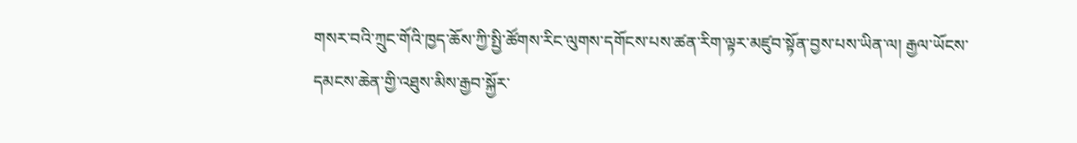གསར་བའི་ཀྲུང་གོའི་ཁྱད་ཆོས་ཀྱི་སྤྱི་ཚོགས་རིང་ལུགས་དགོངས་པས་ཚན་རིག་ལྟར་མཛུབ་སྟོན་བྱས་པས་ཡིན་ལ། རྒྱལ་ཡོངས་དམངས་ཆེན་གྱི་འཐུས་མིས་རྒྱབ་སྐྱོར་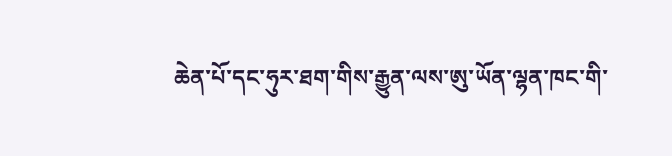ཆེན་པོ་དང་ཧུར་ཐག་གིས་རྒྱུན་ལས་ཨུ་ཡོན་ལྷན་ཁང་གི་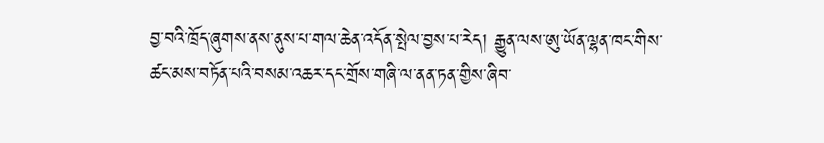བྱ་བའི་ཁྲོད་ཞུགས་ནས་ནུས་པ་གལ་ཆེན་འདོན་སྤེལ་བྱས་པ་རེད། རྒྱུན་ལས་ཨུ་ཡོན་ལྷན་ཁང་གིས་ཚང་མས་བཏོན་པའི་བསམ་འཆར་དང་གྲོས་གཞི་ལ་ནན་ཏན་གྱིས་ཞིབ་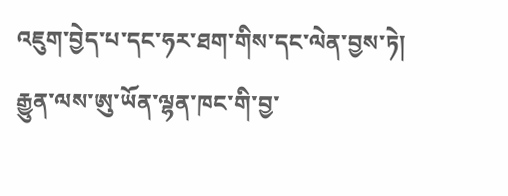འཇུག་བྱེད་པ་དང་ཧར་ཐག་གིས་དང་ལེན་བྱས་ཏེ། རྒྱུན་ལས་ཨུ་ཡོན་ལྷན་ཁང་གི་བྱ་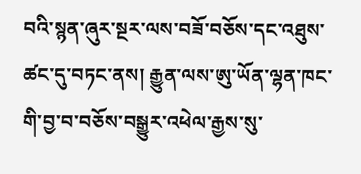བའི་སྙན་ཞུར་སྔར་ལས་བཟོ་བཅོས་དང་འཐུས་ཚང་དུ་བཏང་ནས། རྒྱུན་ལས་ཨུ་ཡོན་ལྷན་ཁང་གི་བྱ་བ་བཅོས་བསྒྱུར་འཕེལ་རྒྱས་སུ་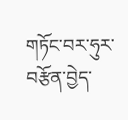གཏོང་བར་ཧུར་བརྩོན་བྱེད་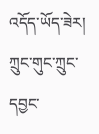འདོད་ཡོད་ཟེར།
ཀྲུང་གུང་ཀྲུང་དབྱང་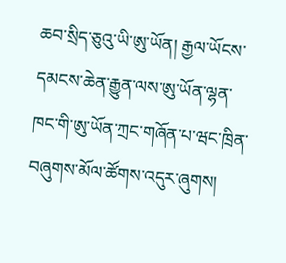ཆབ་སྲིད་ཅུའུ་ཡི་ཨུ་ཡོན། རྒྱལ་ཡོངས་དམངས་ཆེན་རྒྱུན་ལས་ཨུ་ཡོན་ལྷན་ཁང་གི་ཨུ་ཡོན་ཀྲང་གཞོན་པ་ཝང་ཁྲིན་བཞུགས་མོལ་ཚོགས་འདུར་ཞུགས།